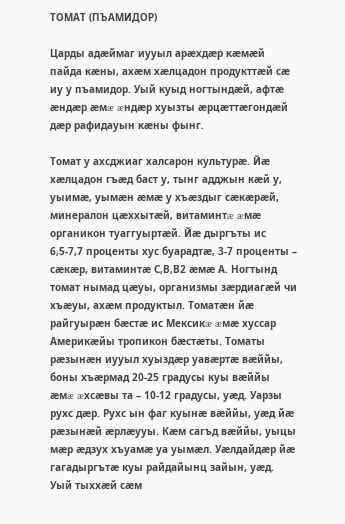ТОМАТ (ПЪАМИДОР)

Царды адæймаг иууыл арæхдæр кæмæй пайда кæны, ахæм хæлцадон продукттæй сæ иу у пъамидор. Уый куыд ногтындæй, афтæ æндæр æмæ æндæр хуызты æрцæттæгондæй дæр рафидауын кæны фынг.

Томат у ахсджиаг халсарон культурæ. Йæ хæлцадон гъæд баст у, тынг адджын кæй у, уыимæ, уымæн æмæ у хъæздыг сæкæрæй, минералон цæххытæй, витаминтæ æмæ органикон туаггуыртæй. Йæ дыргъты ис 6,5-7,7 проценты хус буарадтæ, 3-7 проценты – сæкæр, витаминтæ С,В,В2 æмæ А. Ногтынд  томат нымад цæуы, организмы зæрдиагæй чи хъæуы, ахæм продуктыл. Томатæн йæ райгуырæн бæстæ ис Мексикæ æмæ хуссар Америкæйы тропикон бæстæты. Томаты рæзынæн иууыл хуыздæр уавæртæ вæййы, боны хъæрмад 20-25 градусы куы вæййы æмæ æхсæвы та – 10-12 градусы, уæд. Уарзы рухс дæр. Рухс ын фаг куынæ вæййы, уæд йæ рæзынæй æрлæууы. Кæм сагъд вæййы, уыцы мæр æдзух хъуамæ уа уымæл. Уæлдайдæр йæ гагадыргътæ куы райдайынц зайын, уæд. Уый тыххæй сæм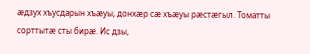æдзух хъусдарын хъæуы, донхæр сæ хъæуы рæстæгыл. Томатты сорттытæ сты бирæ. Ис дзы,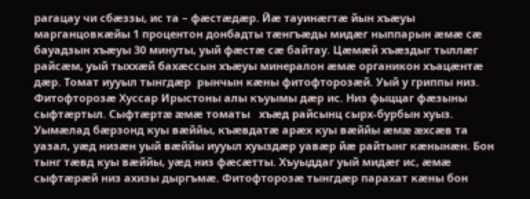рагацау чи сбæззы, ис та – фæстæдæр. Йæ тауинæгтæ йын хъæуы марганцовкæйы 1 процентон донбадты тæнгъæды мидæг ныппарын æмæ сæ бауадзын хъæуы 30 минуты, уый фæстæ сæ байтау. Цæмæй хъæздыг тыллæг райсæм, уый тыххæй бахæссын хъæуы минералон æмæ органикон хъацæнтæ дæр. Томат иууыл тынгдæр  рынчын кæны фитофторозæй. Уый у гриппы низ. Фитофторозæ Хуссар Ирыстоны алы къуымы дæр ис. Низ фыццаг фæзыны сыфтæртыл. Сыфтæртæ æмæ томаты   хъæд райсынц сырх-бурбын хуыз. Уымæлад бæрзонд куы вæййы, къæвдатæ арæх куы вæййы æмæ æхсæв та уазал, уæд низæн уый вæййы иууыл хуыздæр уавæр йæ райтынг кæнынæн. Бон тынг тæвд куы вæййы, уæд низ фæсæтты. Хъуыддаг уый мидæг ис, æмæ сыфтæрæй низ ахизы дыргъмæ. Фитофторозæ тынгдæр парахат кæны бон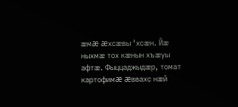æмæ æхсæвы ‘хсæн. Йæ ныхмæ тох кæнын хъæуы афтæ. Фыццаджыдæр, томат картофимæ æввахс нæй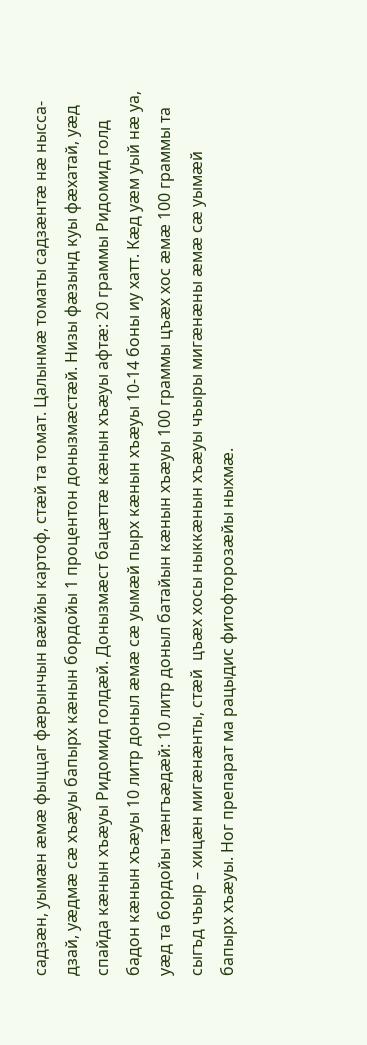садзæн, уымæн æмæ фыццаг фæрынчын вæййы картоф, стæй та томат. Цалынмæ томаты садзæнтæ нæ нысса-дзай, уæдмæ сæ хъæуы бапырх кæнын бордойы 1 процентон донызмæстæй. Низы фæзынд куы фæхатай, уæд спайда кæнын хъæуы Ридомид голдæй. Донызмæст бацæттæ кæнын хъæуы афтæ: 20 граммы Ридомид голд бадон кæнын хъæуы 10 литр доныл æмæ сæ уымæй пырх кæнын хъæуы 10-14 боны иу хатт. Кæд уæм уый нæ уа, уæд та бордойы тæнгъæдæй: 10 литр доныл батайын кæнын хъæуы 100 граммы цъæх хос æмæ 100 граммы та сыгъд чъыр – хицæн мигæнæнты, стæй  цъæх хосы ныккæнын хъæуы чъыры мигæнæны æмæ сæ уымæй бапырх хъæуы. Ног препарат ма рацыдис фитофторозæйы ныхмæ.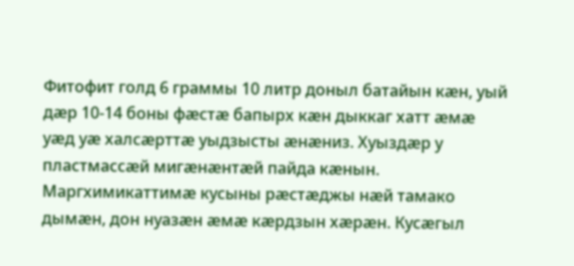Фитофит голд 6 граммы 10 литр доныл батайын кæн, уый дæр 10-14 боны фæстæ бапырх кæн дыккаг хатт æмæ уæд уæ халсæрттæ уыдзысты æнæниз. Хуыздæр у пластмассæй мигæнæнтæй пайда кæнын. Маргхимикаттимæ кусыны рæстæджы нæй тамако дымæн, дон нуазæн æмæ кæрдзын хæрæн. Кусæгыл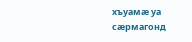хъуамæ уа сæрмагонд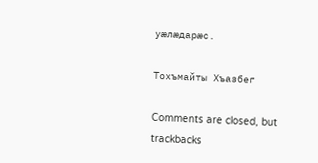уæлæдарæс.

Тохъмайты Хъазбег

Comments are closed, but trackbacks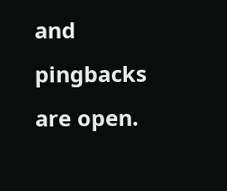and pingbacks are open.